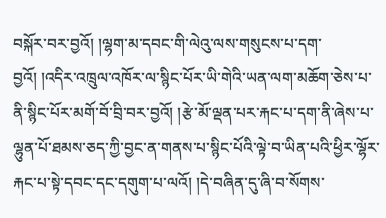བསྐོར་བར་བྱའོ། །ལྷག་མ་དབང་གི་ལེའུ་ལས་གསུངས་པ་དག་བྱའོ། །འདིར་འཁྲུལ་འཁོར་ལ་སྙིང་པོར་ཡི་གེའི་ཡན་ལག་མཆོག་ཅེས་པ་ནི་སྙིང་པོར་མགོ་བོ་བྲི་བར་བྱའོ། །རྩེ་མོ་ལྡན་པར་རྐང་པ་དག་ནི་ཞེས་པ་ལྷུན་པོ་ཐམས་ཅད་ཀྱི་བྱང་ན་གནས་པ་སྙིང་པོའི་ལྟེ་བ་ཡིན་པའི་ཕྱིར་ལྷོར་རྐང་པ་སྟེ་དབང་དང་དགུག་པ་ལའོ། །དེ་བཞིན་དུ་ཞི་བ་སོགས་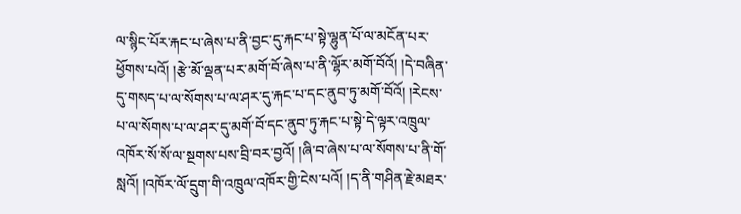ལ་སྙིང་པོར་རྐང་པ་ཞེས་པ་ནི་བྱང་དུ་རྐང་པ་སྟེ་ལྷུན་པོ་ལ་མངོན་པར་ཕྱོགས་པའོ། །རྩེ་མོ་ལྡན་པར་མགོ་བོ་ཞེས་པ་ནི་ལྷོར་མགོ་བོའོ། །དེ་བཞིན་དུ་གསད་པ་ལ་སོགས་པ་ལ་ཤར་དུ་རྐང་པ་དང་ནུབ་ཏུ་མགོ་བོའོ། །རེངས་པ་ལ་སོགས་པ་ལ་ཤར་དུ་མགོ་བོ་དང་ནུབ་ཏུ་རྐང་པ་སྟེ་དེ་ལྟར་འཁྲུལ་འཁོར་སོ་སོ་ལ་སྔགས་པས་བྲི་བར་བྱའོ། །ཞི་བ་ཞེས་པ་ལ་སོགས་པ་ནི་གོ་སླའོ། །འཁོར་ལོ་དྲུག་གི་འཁྲུལ་འཁོར་གྱི་ངེས་པའོ། །ད་ནི་གཤིན་རྗེ་མཐར་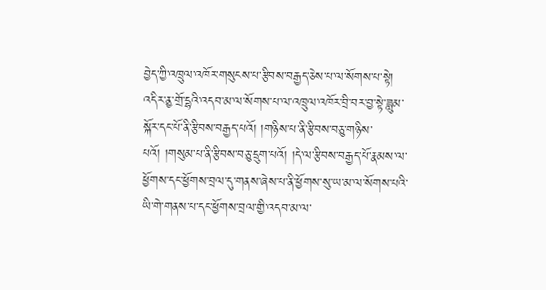བྱེད་ཀྱི་འཁྲུལ་འཁོར་གསུངས་པ་རྩིབས་བརྒྱད་ཅེས་པ་ལ་སོགས་པ་སྟེ། འདིར་ནྱ་གྲོ་དྷའི་འདབ་མ་ལ་སོགས་པ་ལ་འཁྲུལ་འཁོར་བྲི་བར་བྱ་སྟེ་ཟླུམ་སྐོར་དང་པོ་ནི་རྩིབས་བརྒྱད་པའོ། །གཉིས་པ་ནི་རྩིབས་བཅུ་གཉིས་པའོ། །གསུམ་པ་ནི་རྩིབས་བཅུ་དྲུག་པའོ། །དེ་ལ་རྩིབས་བརྒྱད་པོ་རྣམས་ལ་ཕྱོགས་དང་ཕྱོགས་བྲལ་དུ་གནས་ཞེས་པ་ནི་ཕྱོགས་སུ་ཡ་མ་ལ་སོགས་པའི་ཡི་གེ་གནས་པ་དང་ཕྱོགས་བྲལ་གྱི་འདབ་མ་ལ་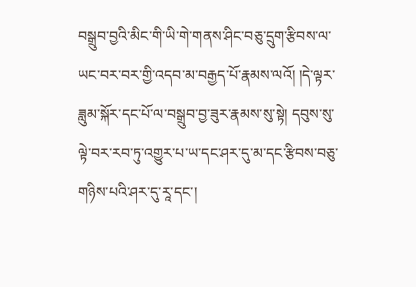བསྒྲུབ་བྱའི་མིང་གི་ཡི་གེ་གནས་ཤིང་བཅུ་དྲུག་རྩིབས་ལ་ཡང་བར་བར་གྱི་འདབ་མ་བརྒྱད་པོ་རྣམས་ལའོ། །དེ་ལྟར་ཟླུམ་སྐོར་དང་པོ་ལ་བསྒྲུབ་བྱ་ཟུར་རྣམས་སུ་སྟེ། དབུས་སུ་ལྟེ་བར་རབ་ཏུ་འགྱུར་པ་ཡ་དང་ཤར་དུ་མ་དང་རྩིབས་བཅུ་གཉིས་པའི་ཤར་དུ་རཱ་དང་།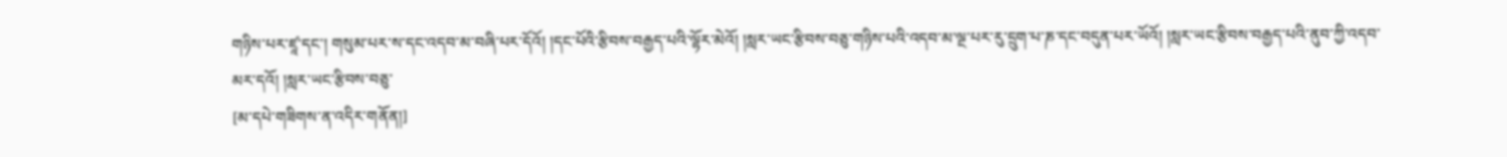གཉིས་པར་ཛཱ་དང་། གསུམ་པར་ས་དང་འདབ་མ་བཞི་པར་དོའོ། །དང་པོའི་རྩིབས་བརྒྱད་པའི་ལྷོར་མེའོ། །སླར་ཡང་རྩིབས་བཅུ་གཉིས་པའི་འདབ་མ་ལྔ་པར་རུ་དྲུག་པ་ཎ་དང་བདུན་པར་ཡོའོ། །སླར་ཡང་རྩིབས་བརྒྱད་པའི་ནུབ་ཀྱི་འདབ་མར་དའོ། །སླར་ཡང་རྩིབས་བཅུ་
[མ་དཔེ་གཟིགས་ན་འདིར་གནོན།]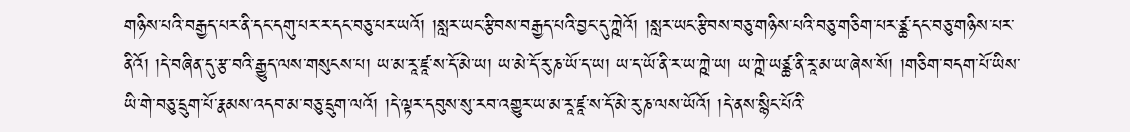གཉིས་པའི་བརྒྱད་པར་ནི་དང་དགུ་པར་ར་དང་བཅུ་པར་ཡའོ། །སླར་ཡང་རྩིབས་བརྒྱད་པའི་བྱང་དུ་ཀྵེའོ། །སླར་ཡང་རྩིབས་བཅུ་གཉིས་པའི་བཅུ་གཅིག་པར་ཙྪ་དང་བཅུ་གཉིས་པར་ནིའོ། །དེ་བཞིན་དུ་རྩ་བའི་རྒྱུད་ལས་གསུངས་པ། ཡ་མ་རཱ་ཛཱ་ས་དོ་མེ་ཡ། ཡ་མེ་དོ་རུ་ཎ་ཡོ་ད་ཡ། ཡ་ད་ཡོ་ནི་ར་ཡ་ཀྵེ་ཡ། ཡ་ཀྵེ་ཡཙྪ་ནི་རཱ་མ་ཡ་ཞེས་སོ། །གཅིག་བདག་པོ་ཡིས་ཡི་གེ་བཅུ་དྲུག་པོ་རྣམས་འདབ་མ་བཅུ་དྲུག་ལའོ། །དེ་ལྟར་དབུས་སུ་རབ་འགྱུར་ཡ་མ་རཱ་ཛཱ་ས་དོ་མེ་རུ་ཎ་ལས་ཡོའོ། །དེ་ནས་སྙིང་པོའི་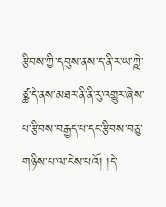རྩིབས་ཀྱི་དབུས་ནས་ད་ནི་ར་ཡ་ཀྵེ་ཙྪ་དེ་ནས་མཐར་ནི་ནི་རུ་འགྱུར་ཞེས་པ་རྩིབས་བརྒྱད་པ་དང་རྩིབས་བཅུ་གཉིས་པ་ལ་ངེས་པའོ། །དེ་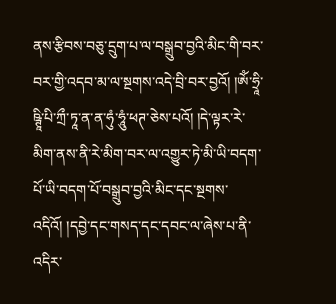ནས་རྩིབས་བཅུ་དྲུག་པ་ལ་བསྒྲུབ་བྱའི་མིང་གི་བར་བར་གྱི་འདབ་མ་ལ་སྔགས་འདེ་བྲི་བར་བྱའོ། །ཨོཾ་ཧྲཱི་ཥྚཱི་པི་ཀྲྀ་ཏཱ་ན་ན་ཧུཾ་ཧཱུཾ་ཕཊ་ཅེས་པའོ། །དེ་ལྟར་རེ་མིག་ནས་ནི་རེ་མིག་བར་ལ་འགྱུར་ཏེ་མི་ཡི་བདག་པོ་ཡི་བདག་པོ་བསྒྲུབ་བྱའི་མིང་དང་སྔགས་འདིའོ། །དབྱེ་དང་གསད་དང་དབང་ལ་ཞེས་པ་ནི་འདིར་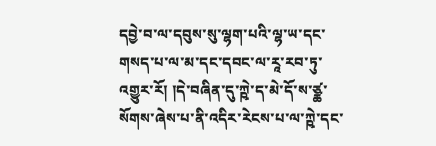དབྱེ་བ་ལ་དབུས་སུ་ལྷག་པའི་ལྷ་ཡ་དང་གསད་པ་ལ་མ་དང་དབང་ལ་རཱ་རབ་ཏུ་འགྱུར་རོ། །དེ་བཞིན་དུ་ཀྵེ་ད་མེ་དོ་ས་ཙྪ་སོགས་ཞེས་པ་ནི་འདིར་རེངས་པ་ལ་ཀྵེ་དང་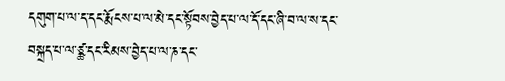དགུག་པ་ལ་ད་དང་རྨོངས་པ་ལ་མེ་དང་སྟོབས་བྱེད་པ་ལ་དོ་དང་ཞི་བ་ལ་ས་དང་བསྐྲད་པ་ལ་ཙྪ་དང་རིམས་བྱེད་པ་ལ་ཎ་དང་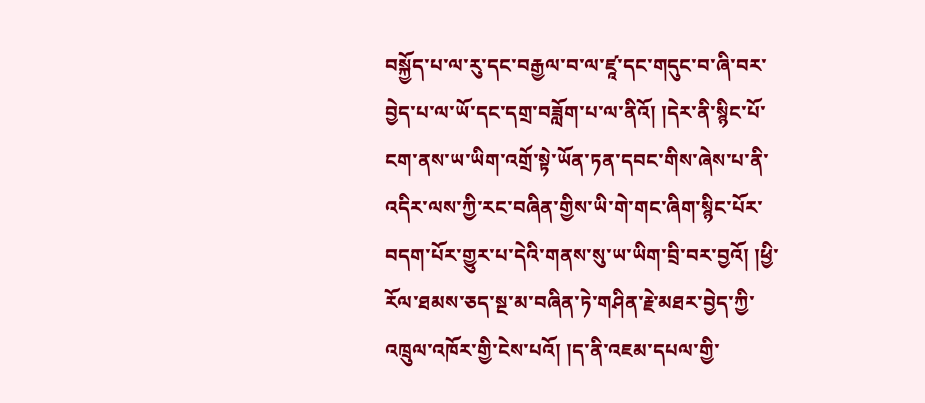བསྐྱོད་པ་ལ་རུ་དང་བརྒྱལ་བ་ལ་ཛཱ་དང་གདུང་བ་ཞི་བར་བྱེད་པ་ལ་ཡོ་དང་དགྲ་བཟློག་པ་ལ་ནིའོ། །དེར་ནི་སྙིང་པོ་ངག་ནས་ཡ་ཡིག་འགྲོ་སྟེ་ཡོན་ཏན་དབང་གིས་ཞེས་པ་ནི་འདིར་ལས་ཀྱི་རང་བཞིན་གྱིས་ཡི་གེ་གང་ཞིག་སྙིང་པོར་བདག་པོར་གྱུར་པ་དེའི་གནས་སུ་ཡ་ཡིག་བྲི་བར་བྱའོ། །ཕྱི་རོལ་ཐམས་ཅད་སྔ་མ་བཞིན་ཏེ་གཤིན་རྗེ་མཐར་བྱེད་ཀྱི་འཁྲུལ་འཁོར་གྱི་ངེས་པའོ། །ད་ནི་འཇམ་དཔལ་གྱི་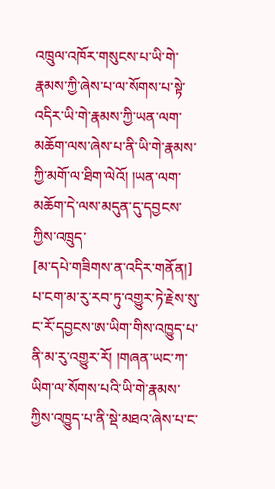འཁྲུལ་འཁོར་གསུངས་པ་ཡི་གེ་རྣམས་ཀྱི་ཞེས་པ་ལ་སོགས་པ་སྟེ་འདིར་ཡི་གེ་རྣམས་ཀྱི་ཡན་ལག་མཆོག་ལས་ཞེས་པ་ནི་ཡི་གེ་རྣམས་ཀྱི་མགོ་ལ་ཐིག་ལེའོ། །ཡན་ལག་མཆོག་དེ་ལས་མདུན་དུ་དབྱངས་ཀྱིས་འཁྲུད་
[མ་དཔེ་གཟིགས་ན་འདིར་གནོན།]
པ་ངག་མ་རུ་རབ་ཏུ་འགྱུར་ཏེ་རྗེས་སུ་ང་རོ་དབྱངས་ཨ་ཡིག་གིས་འཁྱུད་པ་ནི་མ་རུ་འགྱུར་རོ། །གཞན་ཡང་ཀ་ཡིག་ལ་སོགས་པའི་ཡི་གེ་རྣམས་ཀྱིས་འཁྱུད་པ་ནི་སྡེ་མཐའ་ཞེས་པ་ང་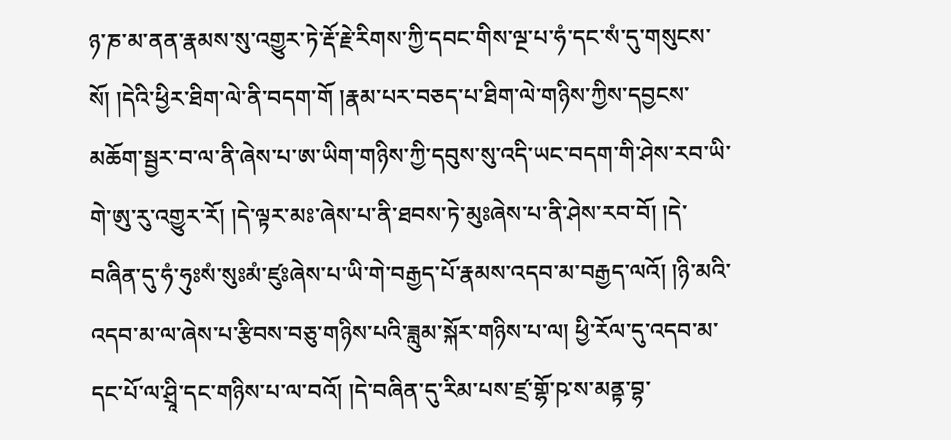ཉ་ཎ་མ་ནན་རྣམས་སུ་འགྱུར་ཏེ་རྡོ་རྗེ་རིགས་ཀྱི་དབང་གིས་ལྔ་པ་ཧཾ་དང་སཾ་དུ་གསུངས་སོ། །དེའི་ཕྱིར་ཐིག་ལེ་ནི་བདག་གོ །རྣམ་པར་བཅད་པ་ཐིག་ལེ་གཉིས་ཀྱིས་དབྱངས་མཆོག་སྦྱར་བ་ལ་ནི་ཞེས་པ་ཨ་ཡིག་གཉིས་ཀྱི་དབུས་སུ་འདི་ཡང་བདག་གི་ཤེས་རབ་ཡི་གེ་ཨུ་རུ་འགྱུར་རོ། །དེ་ལྟར་མཿ་ཞེས་པ་ནི་ཐབས་ཏེ་མུཿཞེས་པ་ནི་ཤེས་རབ་བོ། །དེ་བཞིན་དུ་ཧཾ་ཧུཿསཾ་སུཿམཾ་ཛུཿཞེས་པ་ཡི་གེ་བརྒྱད་པོ་རྣམས་འདབ་མ་བརྒྱད་ལའོ། །ཉི་མའི་འདབ་མ་ལ་ཞེས་པ་རྩིབས་བཅུ་གཉིས་པའི་ཟླུམ་སྐོར་གཉིས་པ་ལ། ཕྱི་རོལ་དུ་འདབ་མ་དང་པོ་ལ་ཤྲཱི་དང་གཉིས་པ་ལ་བའོ། །དེ་བཞིན་དུ་རིམ་པས་ཛྲ་གྷོ་ཥ་ས་མནྟ་བྷ་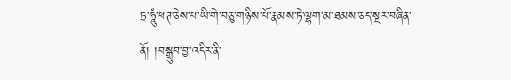ཏྲ་ཧཱུཾ་ཕཊ་ཅེས་པ་ཡི་གེ་བཅུ་གཉིས་པོ་རྣམས་ཏེ་ལྷག་མ་ཐམས་ཅད་སྔར་བཞིན་ནོ། །བསྒྲུབ་བྱ་འདིར་ནི་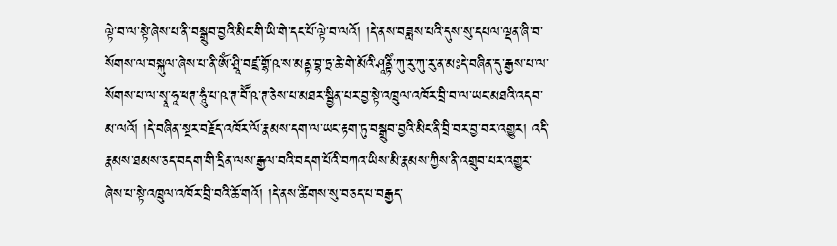ལྟེ་བ་ལ་སྟེ་ཞེས་པ་ནི་བསྒྲུབ་བྱའི་མིང་གི་ཡི་གེ་དང་པོ་ལྟེ་བ་ལའོ། །དེ་ནས་བཟླས་པའི་དུས་སུ་དཔལ་ལྡན་ཞི་བ་སོགས་ལ་བསྐུལ་ཞེས་པ་ནི་ཨོཾ་ཤྲཱི་བཛྲ་གྷོ་ཥ་ས་མནྟ་བྷ་ཏྲ་ཆེ་གེ་མོའི་ཤཱནྟིཾ་ཀུ་རུ་ཀུ་རུ་ན་མཿདེ་བཞིན་དུ་རྒྱས་པ་ལ་སོགས་པ་ལ་སྭཱ་ཧཱ་ཕཊ་ཧཱུཾ་པ་ཥ་ཊ་བཽ་ཥ་ཊ་ཅེས་པ་མཐར་སྦྱིན་པར་བྱ་སྟེ་འཁྲུལ་འཁོར་བྲི་བ་ལ་ཡང་མཐའི་འདབ་མ་ལའོ། །དེ་བཞིན་སྔར་བརྗོད་འཁོར་ལོ་རྣམས་དག་ལ་ཡང་རྟག་ཏུ་བསྒྲུབ་བྱའི་མིང་ནི་བྲི་བར་བྱ་བར་འགྱུར། འདི་རྣམས་ཐམས་ཅད་བདག་གི་དྲིན་ལས་རྒྱལ་བའི་བདག་པོའི་བཀའ་ཡིས་མི་རྣམས་ཀྱིས་ནི་འགྲུབ་པར་འགྱུར་ཞེས་པ་སྟེ་འཁྲུལ་འཁོར་བྲི་བའི་ཆོ་གའོ། །དེ་ནས་ཚིགས་སུ་བཅད་པ་བརྒྱད་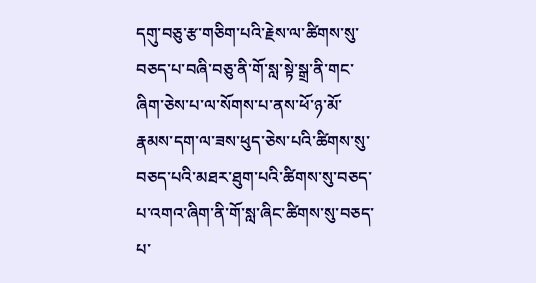དགུ་བཅུ་རྩ་གཅིག་པའི་རྗེས་ལ་ཚིགས་སུ་བཅད་པ་བཞི་བཅུ་ནི་གོ་སླ་སྟེ་སྒྲ་ནི་གང་ཞིག་ཅེས་པ་ལ་སོགས་པ་ནས་ཕོ་ཉ་མོ་རྣམས་དག་ལ་ཟས་ཕུད་ཅེས་པའི་ཚིགས་སུ་བཅད་པའི་མཐར་ཐུག་པའི་ཚིགས་སུ་བཅད་པ་འགའ་ཞིག་ནི་གོ་སླ་ཞིང་ཚིགས་སུ་བཅད་པ་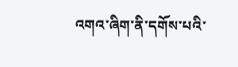འགའ་ཞིག་ནི་དགོས་པའི་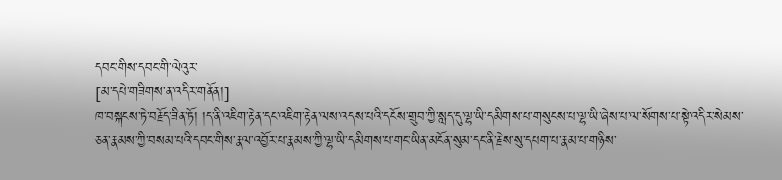དབང་གིས་དབང་གི་ལེའུར་
[མ་དཔེ་གཟིགས་ན་འདིར་གནོན།]
ཁ་བསྐངས་ཏེ་བརྗོད་ཟིན་ཏོ། །ད་ནི་འཇིག་རྟེན་དང་འཇིག་རྟེན་ལས་འདས་པའི་དངོས་གྲུབ་ཀྱི་སླད་དུ་ལྷ་ཡི་དམིགས་པ་གསུངས་པ་ལྷ་ཡི་ཞེས་པ་ལ་སོགས་པ་སྟེ་འདིར་སེམས་ཅན་རྣམས་ཀྱི་བསམ་པའི་དབང་གིས་རྣལ་འབྱོར་པ་རྣམས་ཀྱི་ལྷ་ཡི་དམིགས་པ་གང་ཡིན་མངོན་སུམ་དང་ནི་རྗེས་སུ་དཔག་པ་རྣམ་པ་གཉིས་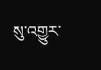སུ་འགྱུར་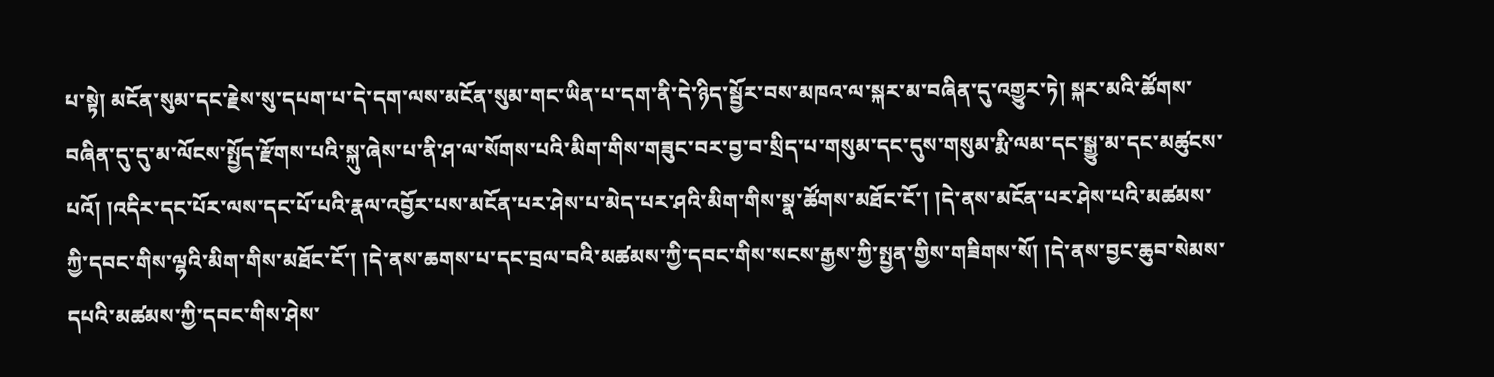པ་སྟེ། མངོན་སུམ་དང་རྗེས་སུ་དཔག་པ་དེ་དག་ལས་མངོན་སུམ་གང་ཡིན་པ་དག་ནི་དེ་ཉིད་སྦྱོར་བས་མཁའ་ལ་སྐར་མ་བཞིན་དུ་འགྱུར་ཏེ། སྐར་མའི་ཚོགས་བཞིན་དུ་དུ་མ་ལོངས་སྤྱོད་རྫོགས་པའི་སྐུ་ཞེས་པ་ནི་ཤ་ལ་སོགས་པའི་མིག་གིས་གཟུང་བར་བྱ་བ་སྲིད་པ་གསུམ་དང་དུས་གསུམ་རྨི་ལམ་དང་སྒྱུ་མ་དང་མཚུངས་པའོ། །འདིར་དང་པོར་ལས་དང་པོ་པའི་རྣལ་འབྱོར་པས་མངོན་པར་ཤེས་པ་མེད་པར་ཤའི་མིག་གིས་སྣ་ཚོགས་མཐོང་ངོ་། །དེ་ནས་མངོན་པར་ཤེས་པའི་མཚམས་ཀྱི་དབང་གིས་ལྷའི་མིག་གིས་མཐོང་ངོ་། །དེ་ནས་ཆགས་པ་དང་བྲལ་བའི་མཚམས་ཀྱི་དབང་གིས་སངས་རྒྱས་ཀྱི་སྤྱན་གྱིས་གཟིགས་སོ། །དེ་ནས་བྱང་ཆུབ་སེམས་དཔའི་མཚམས་ཀྱི་དབང་གིས་ཤེས་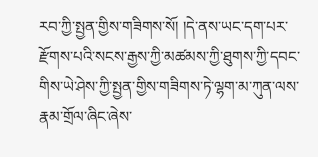རབ་ཀྱི་སྤྱན་གྱིས་གཟིགས་སོ། །དེ་ནས་ཡང་དག་པར་རྫོགས་པའི་སངས་རྒྱས་ཀྱི་མཚམས་ཀྱི་ཐུགས་ཀྱི་དབང་གིས་ཡེ་ཤེས་ཀྱི་སྤྱན་གྱིས་གཟིགས་ཏེ་ལྷག་མ་ཀུན་ལས་རྣམ་གྲོལ་ཞིང་ཞེས་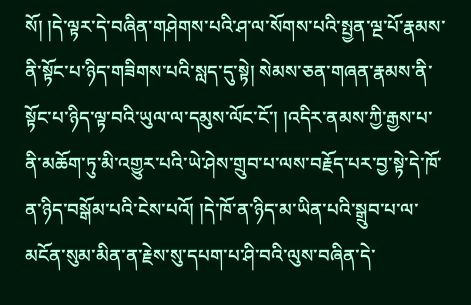སོ། །དེ་ལྟར་དེ་བཞིན་གཤེགས་པའི་ཤ་ལ་སོགས་པའི་སྤྱན་ལྔ་པོ་རྣམས་ནི་སྟོང་པ་ཉིད་གཟིགས་པའི་སླད་དུ་སྟེ། སེམས་ཅན་གཞན་རྣམས་ནི་སྟོང་པ་ཉིད་ལྟ་བའི་ཡུལ་ལ་དམུས་ལོང་ངོ་། །འདིར་ནམས་ཀྱི་རྒྱས་པ་ནི་མཆོག་ཏུ་མི་འགྱུར་པའི་ཡེ་ཤེས་གྲུབ་པ་ལས་བརྗོད་པར་བྱ་སྟེ་དེ་ཁོ་ན་ཉིད་བསྒོམ་པའི་ངེས་པའོ། །དེ་ཁོ་ན་ཉིད་མ་ཡིན་པའི་སྒྲུབ་པ་ལ་མངོན་སུམ་མིན་ན་རྗེས་སུ་དཔག་པ་ཤི་བའི་ལུས་བཞིན་དེ་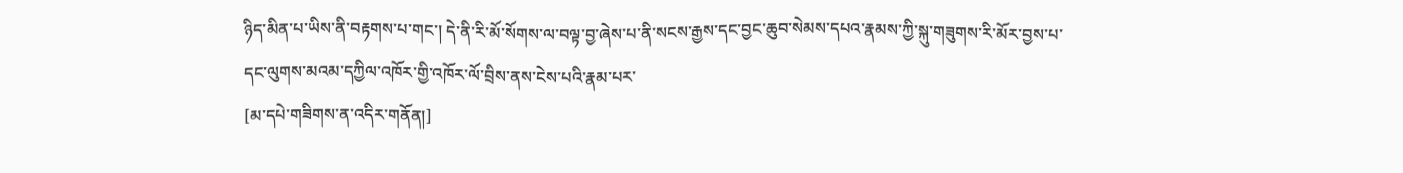ཉིད་མིན་པ་ཡིས་ནི་བརྟགས་པ་གང་། དེ་ནི་རི་མོ་སོགས་ལ་བལྟ་བྱ་ཞེས་པ་ནི་སངས་རྒྱས་དང་བྱང་ཆུབ་སེམས་དཔའ་རྣམས་ཀྱི་སྐུ་གཟུགས་རི་མོར་བྱས་པ་དང་ལུགས་མའམ་དཀྱིལ་འཁོར་གྱི་འཁོར་ལོ་བྲིས་ནས་ངེས་པའི་རྣམ་པར་
[མ་དཔེ་གཟིགས་ན་འདིར་གནོན།]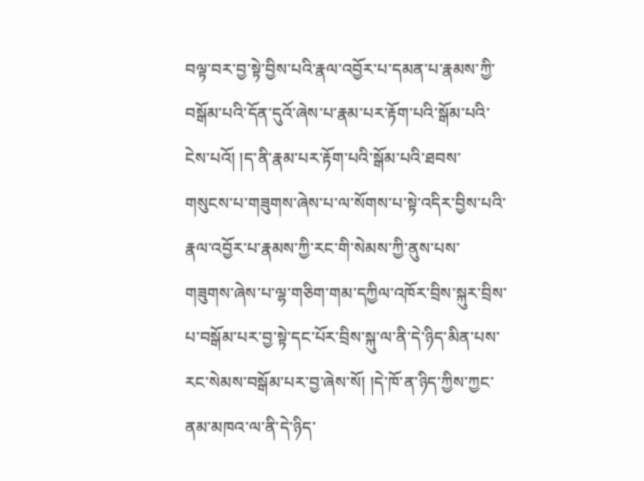བལྟ་བར་བྱ་སྟེ་བྱིས་པའི་རྣལ་འབྱོར་པ་དམན་པ་རྣམས་ཀྱི་བསྒོམ་པའི་དོན་དུའོ་ཞེས་པ་རྣམ་པར་རྟོག་པའི་སྒོམ་པའི་ངེས་པའོ། །ད་ནི་རྣམ་པར་རྟོག་པའི་སྒོམ་པའི་ཐབས་གསུངས་པ་གཟུགས་ཞེས་པ་ལ་སོགས་པ་སྟེ་འདིར་བྱིས་པའི་རྣལ་འབྱོར་པ་རྣམས་ཀྱི་རང་གི་སེམས་ཀྱི་ནུས་པས་གཟུགས་ཞེས་པ་ལྷ་གཅིག་གམ་དཀྱིལ་འཁོར་བྲིས་སྐུར་བྲིས་པ་བསྒོམ་པར་བྱ་སྟེ་དང་པོར་བྲིས་སྐུ་ལ་ནི་དེ་ཉིད་མིན་པས་རང་སེམས་བསྒོམ་པར་བྱ་ཞེས་སོ། །དེ་ཁོ་ན་ཉིད་ཀྱིས་ཀྱང་ནམ་མཁའ་ལ་ནི་དེ་ཉིད་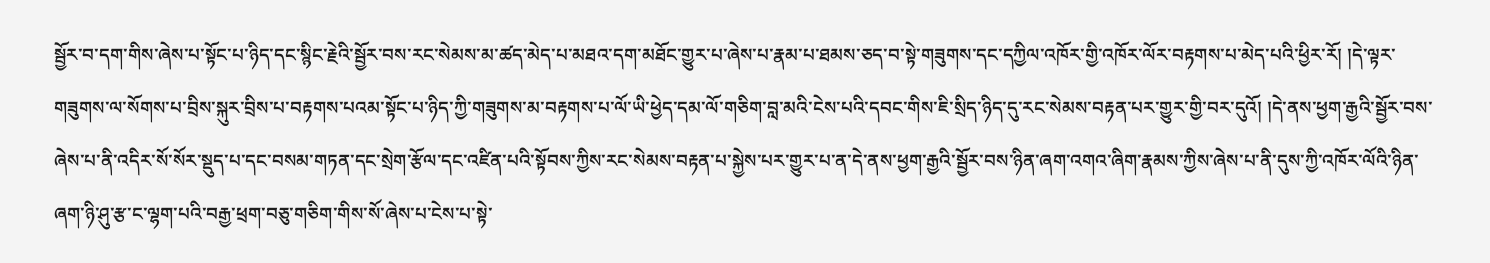སྦྱོར་བ་དག་གིས་ཞེས་པ་སྟོང་པ་ཉིད་དང་སྙིང་རྗེའི་སྦྱོར་བས་རང་སེམས་མ་ཚད་མེད་པ་མཐའ་དག་མཐོང་གྱུར་པ་ཞེས་པ་རྣམ་པ་ཐམས་ཅད་བ་སྟེ་གཟུགས་དང་དཀྱིལ་འཁོར་གྱི་འཁོར་ལོར་བརྟགས་པ་མེད་པའི་ཕྱིར་རོ། །དེ་ལྟར་གཟུགས་ལ་སོགས་པ་བྲིས་སྐུར་བྲིས་པ་བརྟགས་པའམ་སྟོང་པ་ཉིད་ཀྱི་གཟུགས་མ་བརྟགས་པ་ལོ་ཡི་ཕྱེད་དམ་ལོ་གཅིག་བླ་མའི་ངེས་པའི་དབང་གིས་ཇི་སྲིད་ཉིད་དུ་རང་སེམས་བརྟན་པར་གྱུར་གྱི་བར་དུའོ། །དེ་ནས་ཕྱག་རྒྱའི་སྦྱོར་བས་ཞེས་པ་ནི་འདིར་སོ་སོར་སྡུད་པ་དང་བསམ་གཏན་དང་སྲེག་རྩོལ་དང་འཛིན་པའི་སྟོབས་ཀྱིས་རང་སེམས་བརྟན་པ་སྐྱེས་པར་གྱུར་པ་ན་དེ་ནས་ཕྱག་རྒྱའི་སྦྱོར་བས་ཉིན་ཞག་འགའ་ཞིག་རྣམས་ཀྱིས་ཞེས་པ་ནི་དུས་ཀྱི་འཁོར་ལོའི་ཉིན་ཞག་ཉི་ཤུ་རྩ་ང་ལྷག་པའི་བརྒྱ་ཕྲག་བཅུ་གཅིག་གིས་སོ་ཞེས་པ་ངེས་པ་སྟེ་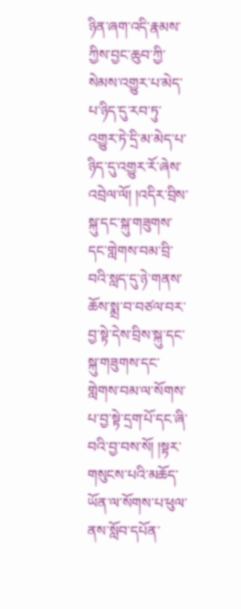ཉིན་ཞག་འདི་རྣམས་ཀྱིས་བྱང་ཆུབ་ཀྱི་སེམས་འགྱུར་པ་མེད་པ་ཉིད་དུ་རབ་ཏུ་འགྱུར་ཏེ་དྲི་མ་མེད་པ་ཉིད་དུ་འགྱུར་རོ་ཞེས་འབྲེལ་ལོ། །འདིར་བྲིས་སྐུ་དང་སྐུ་གཟུགས་དང་གླེགས་བམ་བྲི་བའི་སླད་དུ་ཉེ་གནས་ཆོས་སྨྲ་བ་བཙལ་བར་བྱ་སྟེ་དེས་བྲིས་སྐུ་དང་སྐུ་གཟུགས་དང་གླེགས་བམ་ལ་སོགས་པ་བྱ་སྟེ་དྲག་པོ་དང་ཞི་བའི་བྱ་བས་སོ། །སྟར་གསུངས་པའི་མཆོད་ཡོན་ལ་སོགས་པ་ཕུལ་ནས་སློབ་དཔོན་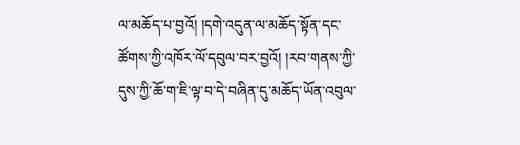ལ་མཆོད་པ་བྱའོ། །དགེ་འདུན་ལ་མཆོད་སྟོན་དང་ཚོགས་ཀྱི་འཁོར་ལོ་དབུལ་བར་བྱའོ། །རབ་གནས་ཀྱི་དུས་ཀྱི་ཆོ་ག་ཇི་ལྟ་བ་དེ་བཞིན་དུ་མཆོད་ཡོན་འབུལ་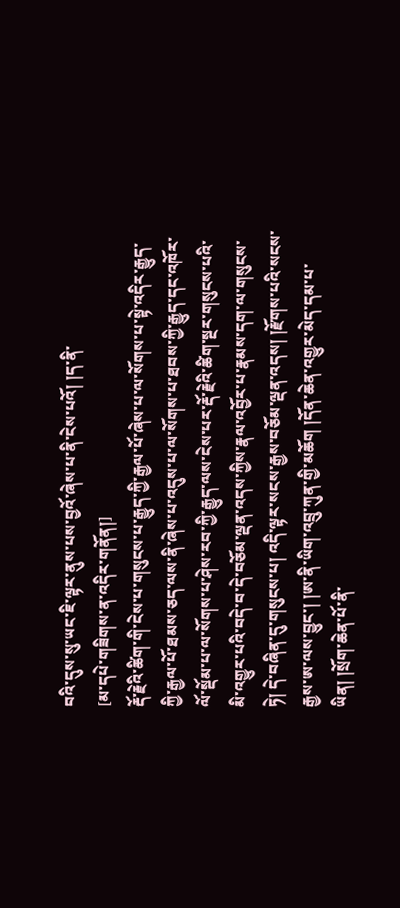བའི་དུས་སུ་ཡང་ཇི་ལྟར་ནུས་པས་བྱའོ་ཞེས་པ་ནི་ངེས་པའོ། །ད་ནི་
[མ་དཔེ་གཟིགས་ན་འདིར་གནོན།]
རྡོ་རྗེའི་ཚིག་གི་ངེས་པ་གསུངས་པ་རྒྱུད་ཀྱི་རྒྱལ་པོ་ཞེས་པ་ལ་སོགས་པ་སྟེ་འདིར་རྒྱུད་ཀྱི་རྒྱལ་པོ་ཐམས་ཅད་ལས་ནི་ཞེས་པ་འདུས་པ་ལ་སོགས་པ་ཐབས་ཀྱི་རྒྱུད་དང་འཁོར་ལོ་སྡོམ་པ་ལ་སོགས་པ་ཤེས་རབ་ཀྱི་རྒྱུད་ལས་ངེས་པར་རྡོ་རྗེའི་ཚིག་སྔར་གསུངས་པའི་མི་འགྱུར་པའི་བདེ་བ་དེ་བཅོམ་ལྡན་འདས་ཀྱིས་རྣལ་འབྱོར་པ་རྣམས་དག་ལ་གསུངས་ཏེ། དེ་བཞིན་དུ་གསུངས་པ། འདི་ལྟར་སངས་རྒྱས་བཅོམ་ལྡན་འདས། །རྫོགས་པའི་སངས་རྒྱས་ཨ་ལས་བྱུང་། །ཨ་ནི་ཡིག་འབྲུ་ཀུན་གྱི་མཆོག །དོན་ཆེན་འགྱུར་མེད་དམ་པ་ཡིན། །སྲོག་ཆེན་པོ་ནི་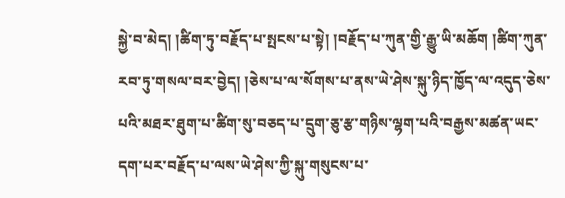སྐྱེ་བ་མེད། །ཚིག་ཏུ་བརྗོད་པ་སྤངས་པ་སྟེ། །བརྗོད་པ་ཀུན་གྱི་རྒྱུ་ཡི་མཆོག །ཚིག་ཀུན་རབ་ཏུ་གསལ་བར་བྱེད། །ཅེས་པ་ལ་སོགས་པ་ནས་ཡེ་ཤེས་སྐུ་ཉིད་ཁྱོད་ལ་འདུད་ཅེས་པའི་མཐར་ཐུག་པ་ཚིག་སུ་བཅད་པ་དྲུག་ཅུ་རྩ་གཉིས་ལྷག་པའི་བརྒྱས་མཚན་ཡང་དག་པར་བརྗོད་པ་ལས་ཡེ་ཤེས་ཀྱི་སྐུ་གསུངས་པ་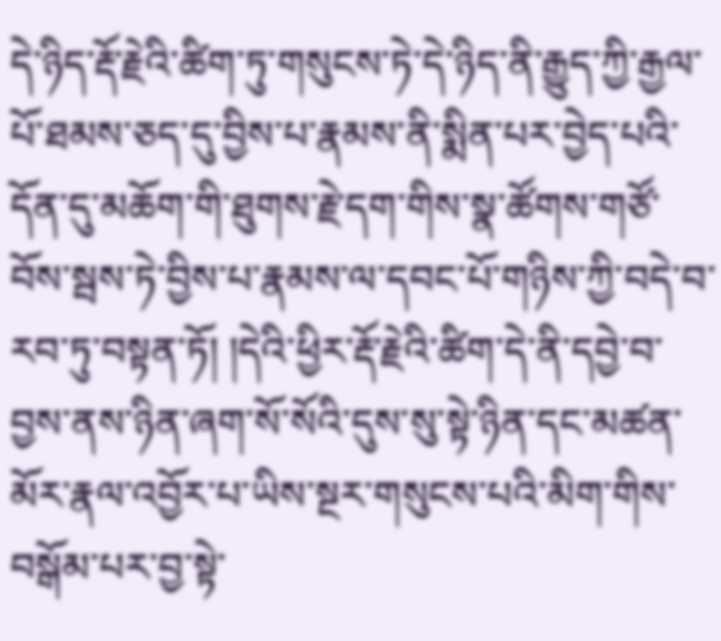དེ་ཉིད་རྡོ་རྗེའི་ཚིག་ཏུ་གསུངས་ཏེ་དེ་ཉིད་ནི་རྒྱུད་ཀྱི་རྒྱལ་པོ་ཐམས་ཅད་དུ་བྱིས་པ་རྣམས་ནི་སྨིན་པར་བྱེད་པའི་དོན་དུ་མཆོག་གི་ཐུགས་རྗེ་དག་གིས་སྣ་ཚོགས་གཙོ་བོས་སྦས་ཏེ་བྱིས་པ་རྣམས་ལ་དབང་པོ་གཉིས་ཀྱི་བདེ་བ་རབ་ཏུ་བསྟན་ཏོ། །དེའི་ཕྱིར་རྡོ་རྗེའི་ཚིག་དེ་ནི་དབྱེ་བ་བྱས་ནས་ཉིན་ཞག་སོ་སོའི་དུས་སུ་སྟེ་ཉིན་དང་མཚན་མོར་རྣལ་འབྱོར་པ་ཡིས་སྔར་གསུངས་པའི་མིག་གིས་བསྒོམ་པར་བྱ་སྟེ་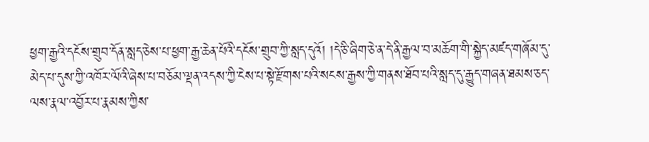ཕྱག་རྒྱའི་དངོས་གྲུབ་དོན་སླད་ཅེས་པ་ཕྱག་རྒྱ་ཆེན་པོའི་དངོས་གྲུབ་ཀྱི་སླད་དུའོ། །དེ་ཅི་ཞིག་ཅེ་ན་དེ་ནི་རྒྱལ་བ་མཆོག་གི་སྐྱེད་མཛད་གཞོམ་དུ་མེད་པ་དུས་ཀྱི་འཁོར་ལོའི་ཞེས་པ་བཅོམ་ལྡན་འདས་ཀྱི་ངེས་པ་སྟེ་རྫོགས་པའི་སངས་རྒྱས་ཀྱི་གནས་ཐོབ་པའི་སླད་དུ་རྒྱུད་གཞན་ཐམས་ཅད་ལས་རྣལ་འབྱོར་པ་རྣམས་ཀྱིས་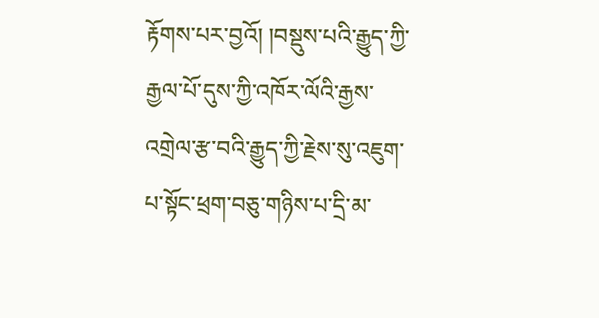རྟོགས་པར་བྱའོ། །བསྡུས་པའི་རྒྱུད་ཀྱི་རྒྱལ་པོ་དུས་ཀྱི་འཁོར་ལོའི་རྒྱས་འགྲེལ་རྩ་བའི་རྒྱུད་ཀྱི་རྗེས་སུ་འཇུག་པ་སྟོང་ཕྲག་བཅུ་གཉིས་པ་དྲི་མ་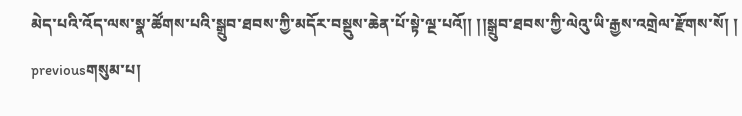མེད་པའི་འོད་ལས་སྣ་ཚོགས་པའི་སྒྲུབ་ཐབས་ཀྱི་མདོར་བསྡུས་ཆེན་པོ་སྟེ་ལྔ་པའོ།། །།སྒྲུབ་ཐབས་ཀྱི་ལེའུ་ཡི་རྒྱས་འགྲེལ་རྫོགས་སོ། །
previousགསུམ་པ།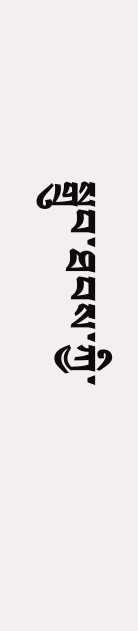སྒྲུབ་ཐབས་ཀྱི་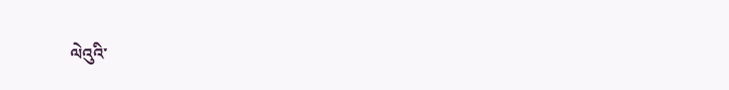ལེའུའི་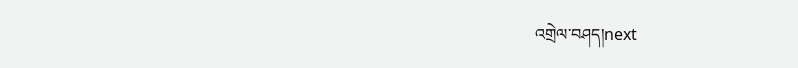འགྲེལ་བཤད།next